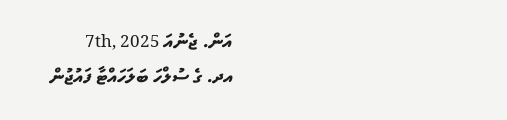އަން. ޖެނުއަ 7th, 2025
އދ. ގެ ސުލްހަ ބަލަހައްޓާ ފައުޖުން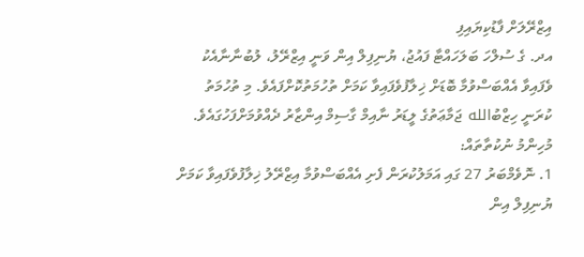އިޒްރޭލަށް ފާޑުކިޔައިފި
އދ. ގެ ސުލްހަ ބަލަހައްޓާ ފައުޖު، ޔުނިފިލް އިން ވަނީ އިޒްރޭލު، ލުބުނާނާއެކު ވެފައިވާ އެއްބަސްވުމާ ބޮޑަށް ޚިލާފުވެފައިވާ ކަމަށް ތުހުމަތުކޮށްފައެވެ. މި ތުހުމަތު ކުރަނީ ހިޒްބުالله ޖަމާޢަތުގެ ލީޑަރު ނާއިމް ގާސިމް އިންޒާރު ދެއްވުމަށްފަހުގައެވެ.
މުހިންމު ނުކުތާތައް:
1. ނޮވެމްބަރު 27 ގައި އަމަލުކުރަން ފެށި އެއްބަސްވުމާ އިޒްރޭލު ޚިލާފުވެފައިވާ ކަމަށް ޔުނިފިލް އިން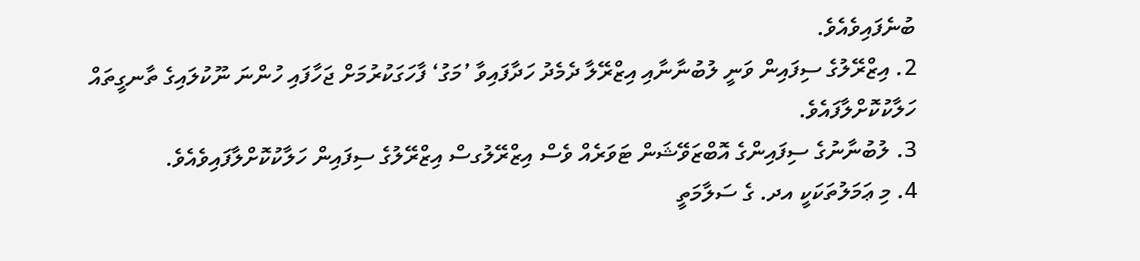ބުނެފައިވެއެވެ.
2. އިޒްރޭލުގެ ސިފައިން ވަނީ ލުބުނާނާއި އިޒްރޭލާ ދެމެދު ހަދާފައިވާ ’މަގު‘ ފާހަގަކުރުމަށް ޖަހާފައި ހުންނަ ނޫކުލައިގެ ތާނގީތައް ހަލާކުކޮށްލާފައެވެ.
3. ލުބުނާނުގެ ސިފައިންގެ އޮބްޒަވޭޝަން ޓަވަރެއް ވެސް އިޒްރޭލުގސް އިޒްރޭލުގެ ސިފައިން ހަލާކުކޮށްލާފައިވެއެވެ.
4. މި ޢަމަލުތަކަކީ އދ. ގެ ސަލާމަތީ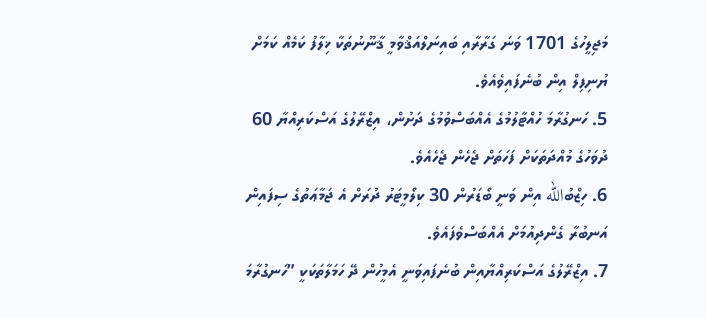މަޖިލީހުގެ 1701 ވަނަ ގަރާރާއި ބައިނަލްއަޤްވާމީ ޤާނޫނުތަކާ ޚިލާފު ކަމެއް ކަމަށް ޔުނިފިލް އިން ބުނެފައިވެއެވެ.
5. ހަނގުރާމަ ހުއްޓާލުމުގެ އެއްބަސްވުމުގެ ދަށުން، އިޒްރޭލުގެ އަސްކަރިއްޔާ 60 ދުވަހުގެ މުއްދަތަކަށް ފަހަތަށް ޖެހެން ޖެހެއެވެ.
6. ހިޒްބުالله އިން ވަނީ ބޯޑަރުން 30 ކިލޯމީޓަރު ދުރަށް އެ ޖަމާޢަތުގެ ސިފައިން އަނބުރާ ގެންދިއުމަށް އެއްބަސްވެފައެވެ.
7. އިޒްރޭލުގެ އަސްކަރިއްޔާއިން ބުނެފައިވަނީ އެމީހުން ދޭ ހަމަލާތަކަކީ ”ހަނގުރާމަ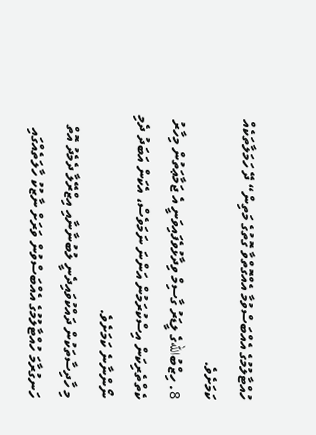ހުއްޓާލުމުގެ އެއްބަސްވުމާ އެއްގޮތްވާ ގޮތުގެ މަތިން“ ދޭ ހަމަލާތަކެއް ކަމަށެވެ.
8. ހިޒްބުاللهގެ ލީޑަރު ގާސިމް ވިދާޅުވެފައިވަނީ އެ ޖަމާޢަތުން މިހާރު ކެތްތެރިކަން އިސްކުރަމުން އަންނަ ނަމަވެސް، އެކަން އަބަދު ދެމި ނޯންނާނެ ކަމަށެވެ.
މި ހާދިސާތަކުން ދައްކުވައިދެނީ ލުބުނާނާއި އިޒްރޭލާ ދެމެދު އޮތް ހަނގުރާމަ ހުއްޓާލުމުގެ އެއްބަސްވުން ވަރަށް ނާޒުކު ހާލަތެއްގައި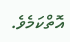އޮތްކަމެވެ.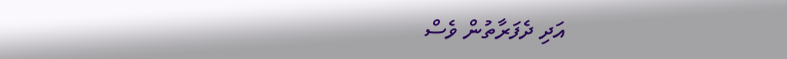އަދި ދެފަރާތުން ވެސް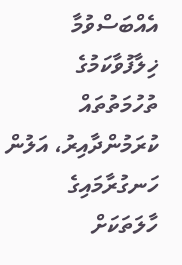އެއްބަސްވުމާ ޚިލާފުވާކަމުގެ ތުހުމަތުތައް ކުރަމުންދާއިރު، އަލުން ހަނގުރާމައިގެ ހާލަތަކަށް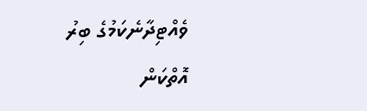ވެއްޓިދާނެކަމުގެ ބިރު އޮތްކަން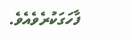ފާހަގަކުރެވެއެވެ.